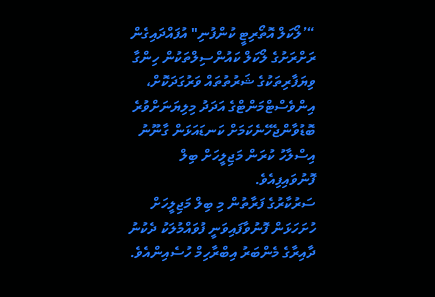“’ލޯކަލް އޮތޯރިޓީ ކުންފުނި" އުފައްދައިގެން ރަށްރަށުގެ ލޯކަލް ކައުންސިލްތަކުން ހިންގާ ވިޔަފާރިތަކުގެ ޝަރުތުތައް ވަރުގަދަކޮށް، އިންވެސްޓްމަންޓްގެ އަދަދު މިލިޔަނަށްވުރެ ބޮޑުވާންޖެހޭނެކަމަށް ކަނޑައަޅަން ގާނޫނު އިސްލާހު ކުރަން މަޖިލީހަށް ބިލް ފޮނުވައިފިއެވެ.
ސަރުކާރުގެ ފަރާތުން މި ބިލް މަޖިލީހަށް ހުށަހަޅަން ފޮނުވާފައިވަނީ ފުވައްމުލަކު ދެކުނު ދާއިރާގެ މެންބަރު އިބްރާހިމް ހުސެއިންއެވެ.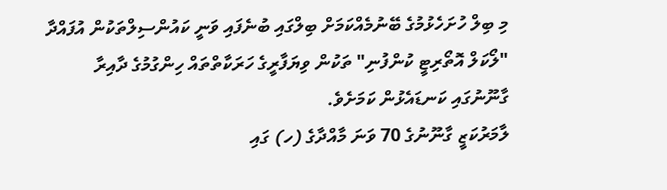މި ބިލް ހުށަހެޅުމުގެ ބޭނުމެއްކަމަށް ބިލްގައި ބުނެފައި ވަނީ ކައުންސިލްތަކުން އުފައްދާ "ލޯކަލް އޮތޯރިޓީ ކުންފުނި" ތަކުން ވިޔަފާރީގެ ހަރަކާތްތައް ހިންގުމުގެ ދާއިރާ ގާނޫނުގައި ކަނޑައެޅުން ކަމަށެވެ.
ލާމަރުކަޒީ ގާނޫނުގެ 70 ވަނަ މާއްދާގެ (ހ) ގައި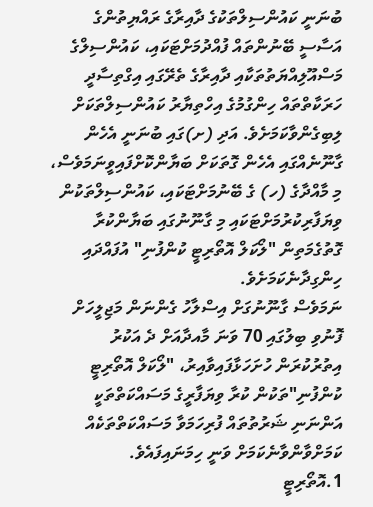ބުނަނީ ކައުންސިލްތަކުގެ ދާއިރާގެ ރައްޔިތުންގެ އަސާސީ ބޭނުންތައް ފުއްދުމަށްޓަކައި، ކައުންސިލްގެ މަސްއޫލިއްޔަތުތަކާއި ދާއިރާގެ ތެރޭގައި އިގްތިސާދީ ހަރަކާތްތައް ހިންގުމުގެ އިހްތިޔާރު ކައުންސިލްތަކަށް ލިބިގެންވާކަމަށެވެ. އަދި (ށ)ގައި ބުނަނީ އެހެން ގާނޫނެއްގައި އެހެން ގޮތަކަށް ބަޔާންކޮށްފައިވީނަމަވެސް، މި މާއްދާގެ (ހ) ގެ ބޭނުމަށްޓަކައި، ކައުންސިލްތަކުން ވިޔަފާރިކުރުމަށްޓަކައި މި ގާނޫނުގައި ބަޔާންކުރާ ގޮތުގެމަތިން "ލޯކަލް އޮތޯރިޓީ ކުންފުނި" އުފައްދައި ހިންގިދާނެކަމަށެވެ.
ނަމަވެސް ގާނޫނުގަށް އިސްލާހު ގެންނަން މަޖިލީހަށް ފޮނުވި ބިލުގައި 70 ވަނަ މާއދާއަށް ދެ އަކުރު އިތުރުކުރަން ހުށަހަޅާފައިވާއިރު، "ލޯކަލް އޮތޯރިޓީ ކުންފުނި"ތަކުން ކުރާ ވިޔަފާރީގެ މަސައްކަތްތަކީ އަންނަނި ޝަރުތުތައް ފުރިހަމަވާ މަސައްކަތްތަކެއް ކަމަށްވާންވާނެކަމަށް ވަނީ ހިމަނައިފައެވެ.
1.އޮތޯރިޓީ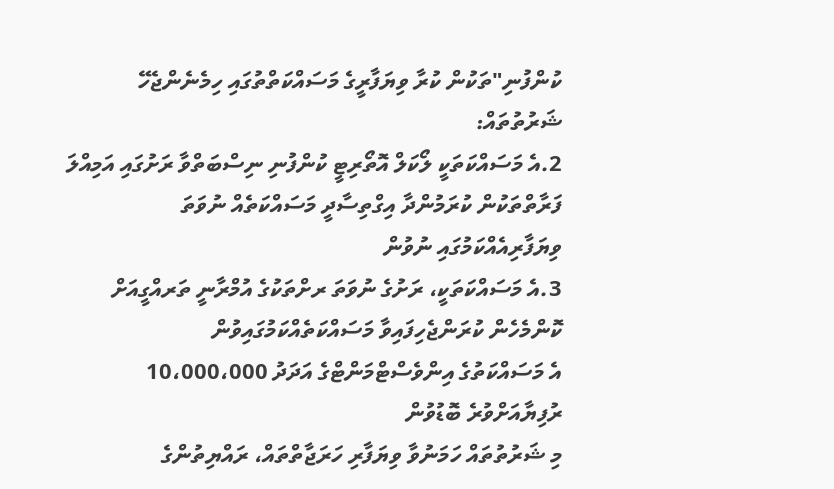ކުންފުނި"ތަކުން ކުރާ ވިޔަފާރީގެ މަސައްކަތްތުގައި ހިމެނެންޖެހޭ ޝަރުތުތައް:
2.އެ މަސައްކަތަކީ ލޯކަލް އޮތޯރިޓީ ކުންފުނި ނިސްބަތްވާ ރަށުގައި އަމިއްލަ ފަރާތްތަކުން ކުރަމުންދާ އިގްތިސާދީ މަސައްކަތެއް ނުވަތަ ވިޔަފާރިއެއްކަމުގައި ނުވުން
3.އެ މަސައްކަތަކީ، ރަށުގެ ނުވަތަ ރށްތަކުގެ އުމްރާނީ ތަރއްގީއަށް ކޮންމެހެން ކުރަންޖެހިފައިވާ މަސައްކަތެއްކަމުގައިވުން
އެ މަސައްކަތުގެ އިންވެސްޓްމަންޓްގެ އަދަދު 10،000،000 ރުފިޔާއަށްވުރެ ބޮޑުވުން
މި ޝަރުތުތައް ހަމަނުވާ ވިޔަފާރި ހަރަޖާތްތައް، ރައްޔިތުންގެ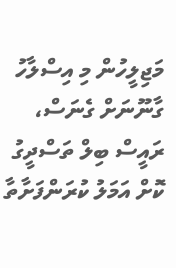މަޖިލީހުން މި އިސްލާހު ގާނޫނަށް ގެނަސް، ރައީސް ބިލް ތަސްދީގު ކޮށް އަމަލު ކުރަންފަށާތާ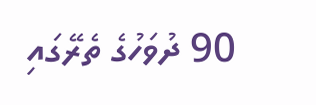90 ދުވަހުގެ ތެރޭގައި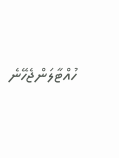ހުއްޓާލަންޖެހޭނެ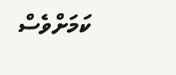ކަމަށްވެސް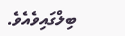ބިލްގައިވެއެވެ.